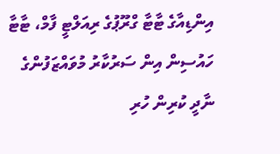އިންޑިއާގެ ޓާޓާ ގްރޫޕުގެ ރިއަލްޓީ ފާމް، ޓާޓާ ހައުސިން އިން ސަރުކާރު މުވައްޒަފުންގެ ނާދީ ކުރިން ހުރި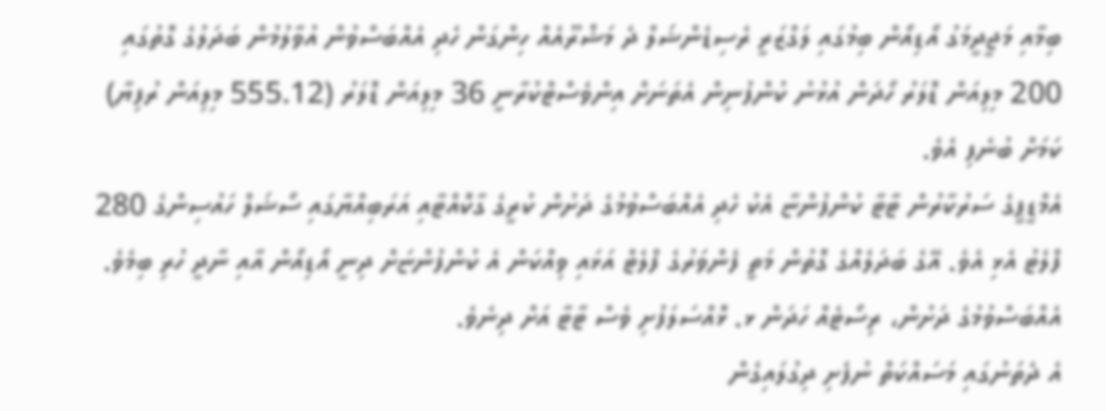ބިމާއި މަޖީދީމަގު އޯޑިއޯން ބިމުގައި ލަގްޒަރީ ރެސިޑެންޝަލް ދެ މަޝްރޫއެއް ހިންގަން ހެދި އެއްބަސްވުން އުވާލުމުން ބަދަލުގެ ގޮތުގައި 200 މިލިއަން ޑޮލަރު ހޯދަން އުޅުނު ކުންފުނިން އެތަނަށް އިންވެސްޓްކުރާނީ 36 މިލިއަން ޑޮލަރު (555.12 މިލިއަން ރުފިޔާ) ކަމަށް ބުނެފި އެވެ.
އެމްޑީޕީގެ ސަރުކާރުން ޓާޓާ ކުންފުންޏާ އެކު ހެދި އެއްބަސްވުމުގެ ދަށުން ކުރީގެ ގާކޮއްޓާއި އަރަބިއްޔާގައި ސޯޝަލް ހައުސިންގެ 280 ފްލެޓު އެޅި އެވެ. އޭގެ ބަދަލެއްގެ ގޮތުން މަތީ ފެންވަރުގެ ފްލެޓް އަޅައި ވިއްކަން އެ ކުންފުންޏަށް ދިނީ އޯޑިއޯން އާއި ނާދީ ހުރި ބިމެވެ. އެއްބަސްވުމުގެ ދަށުން، ރިސޯޓެއް ހަދަން ޅ. ޅޮއްސަލަފުށި ވެސް ޓާޓާ އަށް ދިނެވެ.
އެ ދެތަނުގައި މަސައްކަތް ނުފެށި ދިގުލައިގެން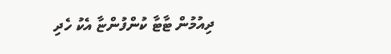ދިއުމުން ޓާޓާ ކުންފުންޏާ އެކު ހެދި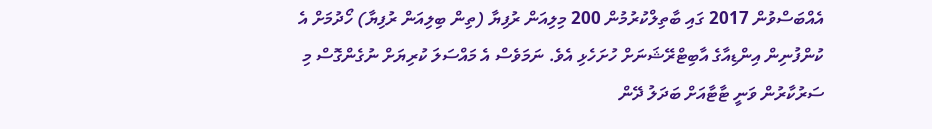އެއްބަސްވުން 2017 ގައި ބާތިލްކުރުމުން 200 މިލިއަން ރުފިޔާ (ތިން ބިލިއަން ރުފިޔާ) ހޯދުމަށް އެ ކުންފުނިން އިންޑިއާގެ އާބިޓްރޭޝަނަށް ހުށަހެޅި އެވެ. ނަމަވެސް އެ މައްސަލަ ކުރިޔަށް ނުގެންގޮސް މި ސަރުކާރުން ވަނީ ޓާޓާއަށް ބަދަލު ދޭން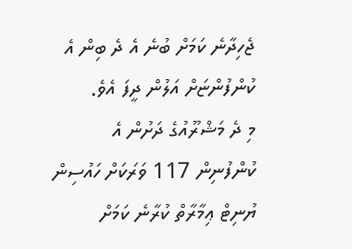ޖެހިދާނެ ކަމަށް ބުނެ އެ ދެ ބިން އެ ކުންފުންޏަށް އަލުން ދީފަ އެވެ.
މި ދެ މަޝްރޫއުގެ ދަށުން އެ ކުންފުނިން 117 ވަރަކަށް ހައުސިން ޔުނިޓް ޢިމާރާތް ކުރާނެ ކަމަށް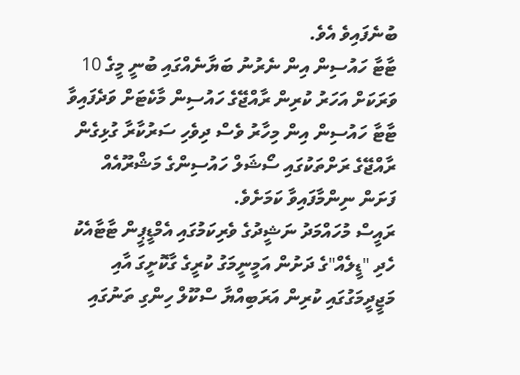ބުނެފައިވެ އެވެ.
ޓާޓާ ހައުސިން އިން ނެރުނު ބަޔާނެއްގައި ބުނީ މީގެ 10 ވަރަކަށް އަހަރު ކުރިން ރާއްޖޭގެ ހައުސިން މާކެޓަށް ވަދެފައިވާ ޓާޓާ ހައުސިން އިން މިހާރު ވެސް ދިވެހި ސަރުކާރާ ގުޅިގެން ރާއްޖޭގެ ރަށްތަކުގައި ސޯޝަލް ހައުސިންގެ މަޝްރޫއެއް ފަށަން ނިންމާފައިވާ ކަމަށެވެ.
ރައީސް މުހައްމަދު ނަޝީދުގެ ވެރިކަމުގައި އެމްޑީޕީން ޓާޓާއެކު ހެދި "ޑީލެއް"ގެ ދަށުން އަމީނީމަގު ކުރީގެ ގާކޮށީގަ އާއި މަޖީދީމަގުގައި ކުރިން އަރަބިއްޔާ ސްކޫލް ހިންގި ތަނުގައި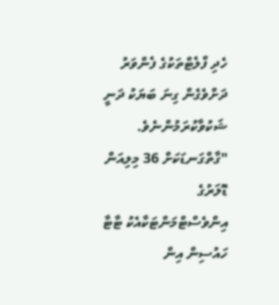ހެދި ފްލެޓްތަކުގެ ފެންވަރު ދަށްވެގެން ގިނަ ބަޔަކު ދަނީ ޝަކުވާކުރަމުންނެވެ.
"ގާތްގަނޑަކަށް 36 މިލިއަން ޑޮލަރުގެ އިންވެސްޓްމަންޓަކާއެކު ޓާޓާ ހައުސިން އިން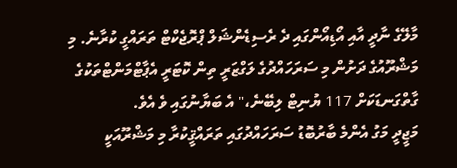މާލޭގެ ނާދީ އާއި އޯޑިއޯންގައި ދެ ރެސިޑެންޝަލް ޕްރޮޖެކްޓް ތަރައްގީ ކުރާނެ. މި މަޝްރޫއުގެ ދަށުން މި ސަރަހައްދުގެ ލަގްޒަރީ ތިން ކޮޓަރީ އެޕާޓްމަންޓްތަކުގެ ގާތްގަނޑަކަށް 117 ޔުނިޓް ލިބޭނެ،" އެ ބަޔާނުގައި ވެ އެވެ.
މަޖީދީ މަގު އެންމެ ބާރުބޮޑު ސަރަހައްދުގައި ތަރައްޤީކުރާ މި މަޝްރޫއަކީ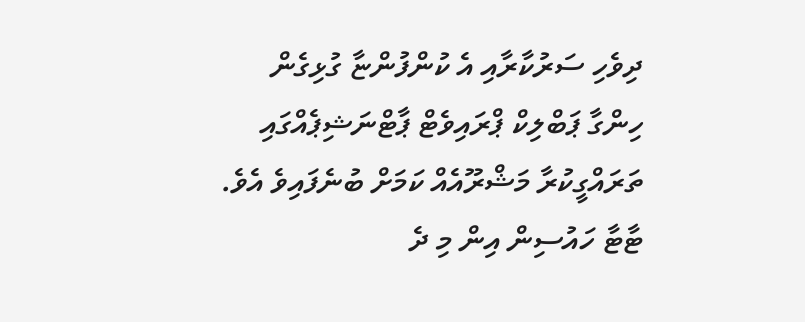ދިވެހި ސަރުކާރާއި އެ ކުންފުންޏާ ގުޅިގެން ހިންގާ ޕަބްލިކް ޕްރައިވެޓް ޕާޓްނަޝިޕެއްގައި ތަރައްގީކުރާ މަޝްރޫއެއް ކަމަށް ބުނެފައިވެ އެވެ.
ޓާޓާ ހައުސިން އިން މި ދެ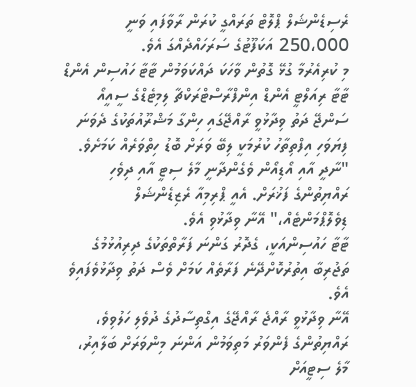ރެސިޑެންޝަލް ޕްލޮޓް ތަރައްގީ ކުރަން ރާވާފައި ވަނީ 250،000 އަކަފޫޓުގެ ސަރަހައްދެއްގަ އެވެ.
މި ކުރިއެރުމާ ގުޅޭ ގޮތުން ވާހަކަ ދައްކަވަމުން ޓާޓާ ހައުސިން އެންޑް ޓާޓާ ރިއަލްޓީ އެންޑް އިންފްރާސްޓްރަކްޗާ ލިމިޓެޑްގެ ސީއީއޯ ސަންޖޭ ދަތު ވިދާޅުވީ ރާއްޖޭގައި ހިންގާ މަޝްރޫއުތަކުގެ ދެވަނަ ފިޔަވަހި އިފްތިތާހު ކުރުމަކީ ލިބޭ ވަރަށް ބޮޑު ހިތްވަރެއް ކަމަށެވެ.
"ނާދީ އާއި އޯޑިއޯން ވެގެންދާނީ މާލެ ސިޓީ އާއި ދިވެހި ރައްޔިތުންގެ ފަޚުރަށް. އެއީ ޕްރިމިއާ ރެޒިޑެންޝަލް ޑިވެލޮޕްމަންޓެއް،" އޭނާ ވިދާޅުވި އެވެ.
ޓާޓާ ހައުސިންއަކީ، ގެދޮރު ގަންނަ ފަރާތްތަކުގެ ދިރިއުޅުމުގެ ތަޖުރިބާ އިތުރުކޮށްދޭނެ ފަރާތެއް ކަމަށް ވެސް ދަތު ވިދާޅުވެފައިވެ އެވެ.
އޭނާ ވިދާޅުވީ ރާއްޖެ ރާއްޖޭގެ އިގްތިސާދުގެ ދުވެލި ހަލުވިވެ، ރައްޔިތުންގެ ފެންވަރު މަތިވަމުން އަންނަ މިންވަރަށް ބަލާއިރު، މާލެ ސިޓީއަށް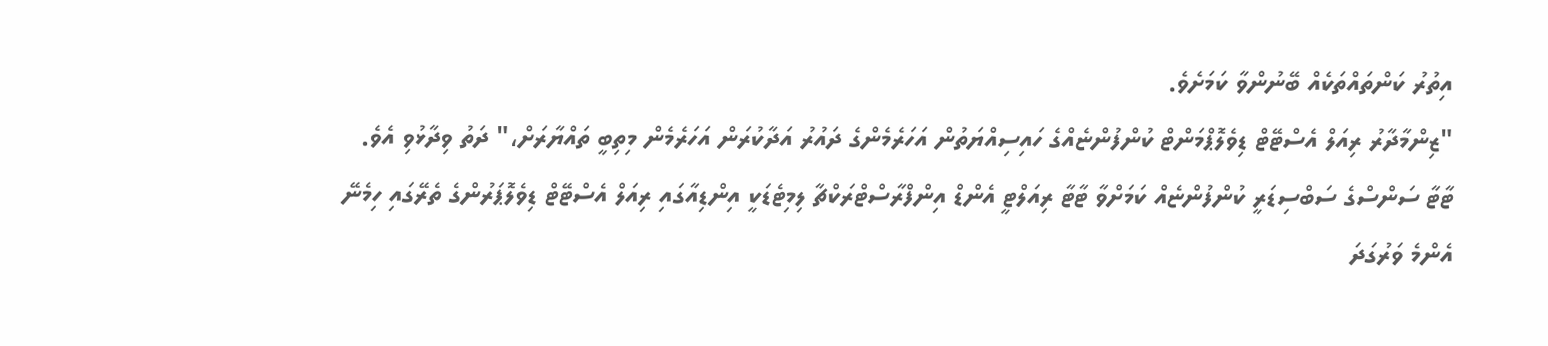އިތުރު ކަންތައްތަކެއް ބޭނުންވާ ކަމަށެވެ.
"ޒިންމާދާރު ރިއަލް އެސްޓޭޓް ޑިވެލޮޕްމަންޓް ކުންފުންޏެއްގެ ހައިސިއްޔަތުން އަހަރެމެންގެ ދައުރު އަދާކުރަން އަހަރެމެން މިތިބީ ތައްޔާރަށް،" ދަތު ވިދާޅުވި އެވެ.
ޓާޓާ ސަންސްގެ ސަބްސިޑަރީ ކުންފުންޏެއް ކަމަށްވާ ޓާޓާ ރިއަލްޓީ އެންޑް އިންފްރާސްޓްރަކްޗާ ލިމިޓެޑަކީ އިންޑިއާގައި ރިއަލް އެސްޓޭޓް ޑިވެލޮޕަރުންގެ ތެރޭގައި ހިމެނޭ އެންމެ ވަރުގަދަ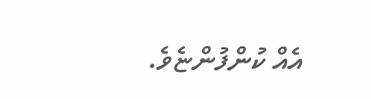އެއް ކުންފުންޏެވެ.